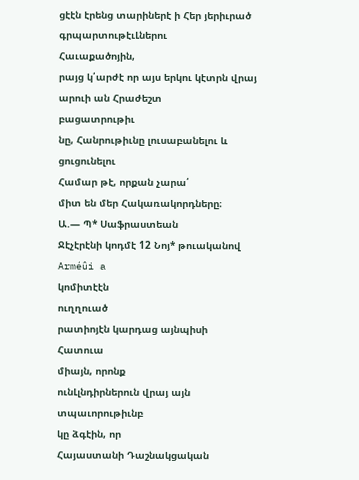ցէէն էրենց տարիներէ ի Հեր յերիւրած գրպարտութէւԼներու
Հաւաքածոյին,
րայց կ՛արժէ որ այս երկու կէտրն վրայ արուի ան Հրաժեշտ
բացատրութիւ
նը, Հանրութիւնը լուսաբանելու և ցուցունելու
Համար թէ, որքան չարա՛
միտ են մեր Հակառակորդները։
Ա.— Պ* Սաֆրաստեան
Ջէչէրէնի կոդմէ 12 Նոյ* թուականով
Arméûi a
կոմիտէէն
ուղղուած
րատիոյէն կարդաց այնպիսի Հատուա
միայն, որոնք
ունԼլնդիրներուն վրայ այն տպաւորութիւնբ
կը ձգէին, որ
Հայաստանի Դաշնակցական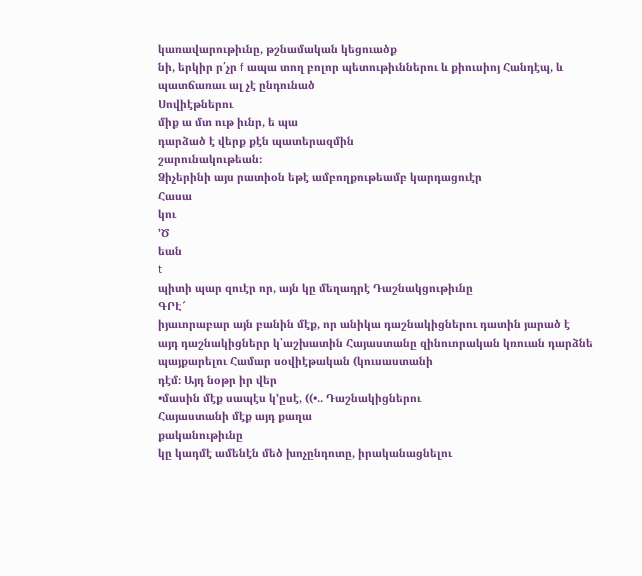կառավարութիւնը, թշնամական կեցուածք
նի, երկիր ր՛չր f ապա տող բոլոր պետութիւններու և քիուսիոյ Հանդէպ, և
պատճառաւ ալ չէ ընդունած
Սովիէթներու
միք ա մտ ութ իւնր, ե պա
դարձած է վերք քէն պատերազմին
շարունակութեան։
Ձիչերինի այս րատիօն եթէ ամբողքութեամբ կարդացուէր
Հասա
կու
՚Ծ
եան
t
պիտի պար զուէր որ, այն կը մեղադրէ Դաշնակցութիւնը
ԳՐԷ՜
իյաւորաբար այն բանին մէք, որ անիկա դաշնակիցներու դատին յարած է
այդ դաշնակիցներր կ՝աշխատին Հայաստանը զինուորական կռուան դարձնե
պայքարելու Համար սօվիէթական (կուսաստանի
դէմ։ Այդ նօթր իր վեր
•մասին մէք սապէս կ՚ըսէ, ((•.. Դաշնակիցներու
Հայաստանի մէք այդ քաղա
քականութիւնը
կը կադմէ ամենէն մեծ խոչընդոտը, իրականացնելու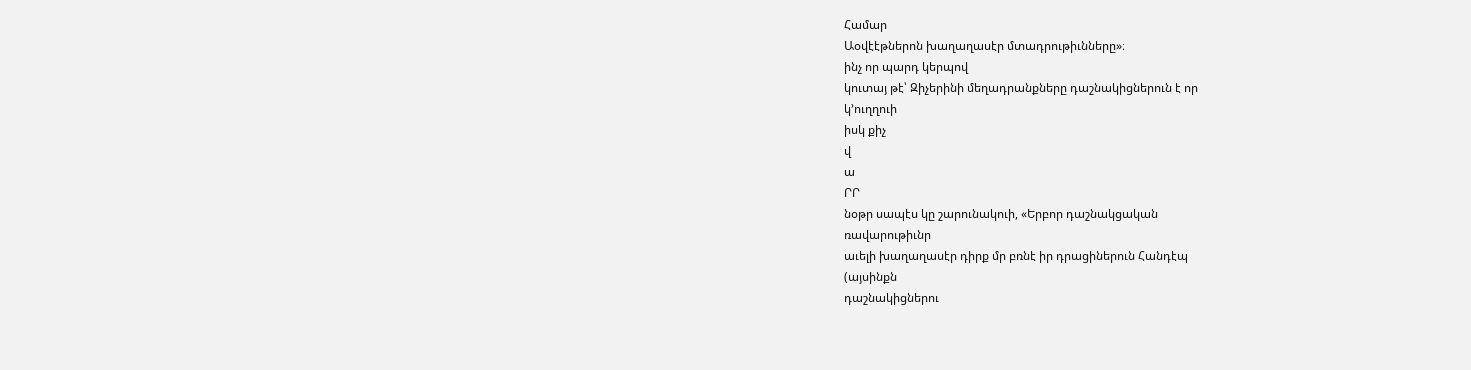Համար
Աօվէէթներոն խաղաղասէր մտադրութիւնները»։
ինչ որ պարդ կերպով
կուտայ թէ՝ Զիչերինի մեղադրանքները դաշնակիցներուն է որ
կ՚ուղղուի
իսկ քիչ
վ
ա
ՐՐ
նօթր սապէս կը շարունակուի, «Երբոր դաշնակցական
ռավարութիւնր
աւելի խաղաղասէր դիրք մր բռնէ իր դրացիներուն Հանդէպ
(այսինքն
դաշնակիցներու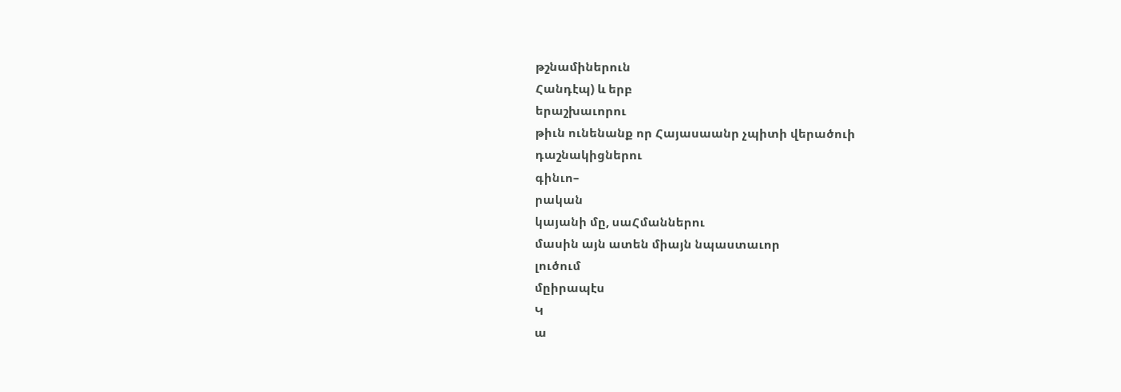թշնամիներուն
Հանդէպ) և երբ
երաշխաւորու
թիւն ունենանք որ Հայասաանր չպիտի վերածուի
դաշնակիցներու
գինւո–
րական
կայանի մը, սաՀմաններու
մասին այն ատեն միայն նպաստաւոր
լուծում
մըիրապէս
Կ
ա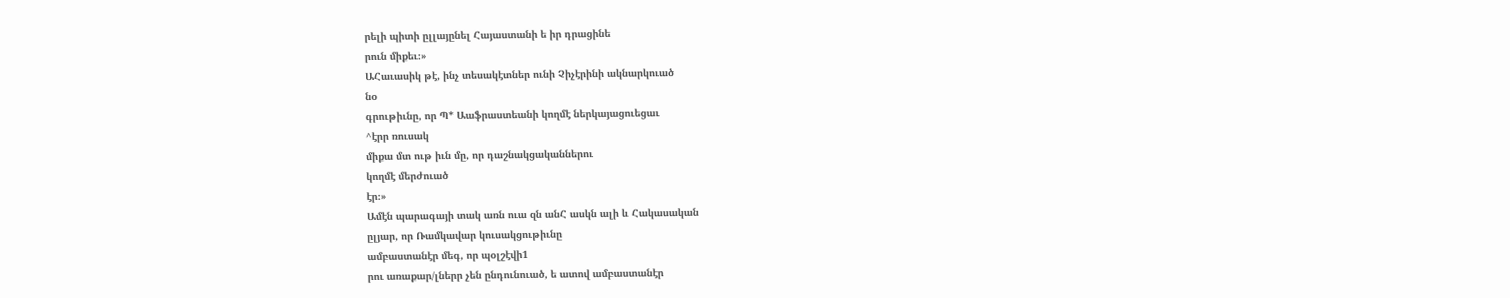րելի պիտի ըլլայընել Հայաստանի ե իր դրացինե
րուն միքեւ։»
ԱՀաւասիկ թէ, ինչ տեսակէտներ ունի Չիչէրինի ակնարկուած
նօ
գրութիւնը, որ Պ* Աաֆրաստեանի կողմէ ներկայացուեցաւ
^էրր ռուսակ
միքա մտ ութ իւն մը, որ դաշնակցականներու
կողմէ մերժուած
էր։»
Ամէն պարագայի տակ առն ուա զն անՀ ասկն ալի և Հակասական
ըլյար, որ Ռամկավար կուսակցութիւնը
ամբաստանէր մեգ, որ պօլշէվի1
րու առաքար/լներր չեն ընդունուած, ե ատով ամբաստանէր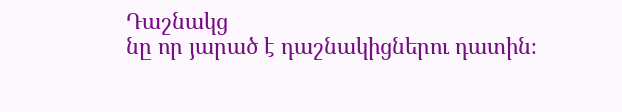Դաշնակց
նը որ յարած է դաշնակիցներու դատին։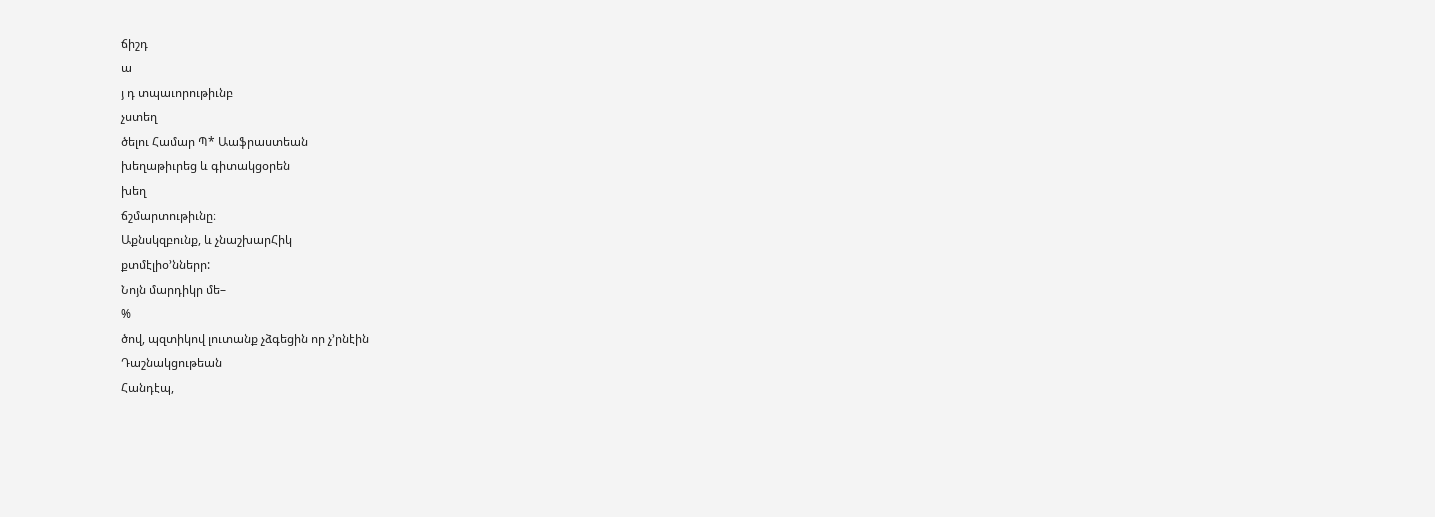ճիշդ
ա
յ դ տպաւորութիւնբ
չստեղ
ծելու Համար Պ* Աաֆրաստեան
խեղաթիւրեց և գիտակցօրեն
խեղ
ճշմարտութիւնը։
Աքնսկզբունք, և չնաշխարՀիկ
քտմէլիօ՚ններր:
Նոյն մարդիկր մե–
%
ծով, պզտիկով լուտանք չձգեցին որ չ՚րնէին
Դաշնակցութեան
Հանդէպ,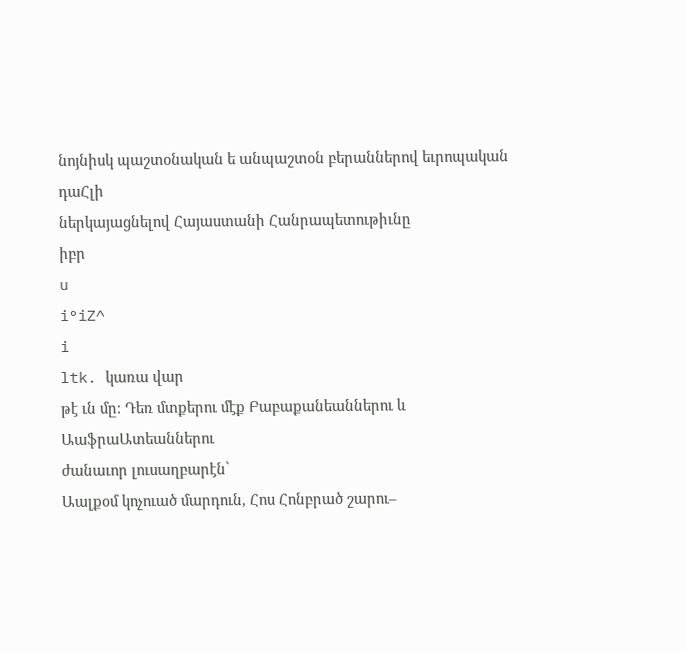նոյնիսկ պաշտօնական ե անպաշտօն բերաններով եւրոպական
դաՀլի
ներկայացնելով Հայաստանի Հանրապետութիւնը
իբր
u
i°iZ^
i
ltk. կառա վար
թէ ւն մը։ Դեռ մտքերու մէք Բաբաքանեաններու և ԱաֆրաԱտեաններու
ժանաւոր լուսաղբարէն՝
Աալքօմ կոչուած մարդուն, Հոս Հոնբրած շարու–